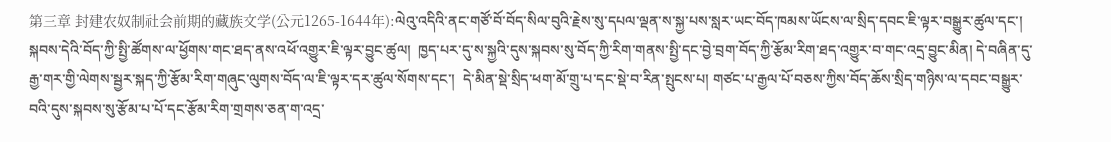第三章 封建农奴制社会前期的藏族文学(公元1265-1644年):ལེའུ་འདིའི་ནང་གཙོ་བོ་བོད་སིལ་བུའི་རྗེས་སུ་དཔལ་ལྡན་ས་སྐྱ་པས་སླར་ཡང་བོད་ཁམས་ཡོངས་ལ་སྲིད་དབང་ཇི་ལྟར་བསྒྱུར་ཚུལ་དང་། སྐབས་དེའི་བོད་ཀྱི་སྤྱི་ཚོགས་ལ་ཕྱོགས་གང་ཐད་ནས་འཕོ་འགྱུར་ཇི་ལྟར་བྱུང་ཚུལ།  ཁྱད་པར་དུ་ས་སྐྱའི་དུས་སྐབས་སུ་བོད་ཀྱི་རིག་གནས་སྤྱི་དང་བྱེ་བྲག་བོད་ཀྱི་རྩོམ་རིག་ཐད་འགྱུར་བ་གང་འདྲ་བྱུང་མིན། དེ་བཞིན་དུ་རྒྱ་གར་གྱི་ལེགས་སྦྱར་སྐད་ཀྱི་རྩོམ་རིག་གཞུང་ལུགས་བོད་ལ་ཇི་ལྟར་དར་ཚུལ་སོགས་དང་།  དེ་མིན་སྡེ་སྲིད་ཕག་མོ་གྲུ་པ་དང་སྡེ་བ་རིན་སྤུངས་པ། གཙང་པ་རྒྱལ་པོ་བཅས་ཀྱིས་བོད་ཆོས་སྲིད་གཉིས་ལ་དབང་བསྒྱུར་བའི་དུས་སྐབས་སུ་རྩོམ་པ་པོ་དང་རྩོམ་རིག་གྲགས་ཅན་ག་འདྲ་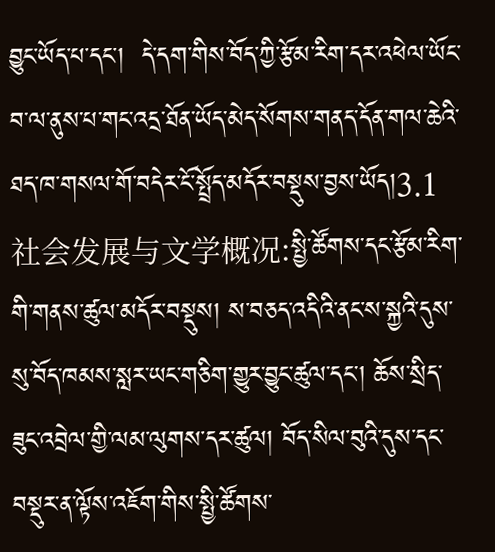བྱུང་ཡོད་པ་དང་།  དེ་དག་གིས་བོད་ཀྱི་རྩོམ་རིག་དར་འཕེལ་ཡོང་བ་ལ་ནུས་པ་གང་འདྲ་ཐོན་ཡོད་མེད་སོགས་གནད་དོན་གལ་ཆེའི་ཐད་ཁ་གསལ་གོ་བདེར་ངོ་སྤྲོད་མདོར་བསྡུས་བྱས་ཡོད།3.1社会发展与文学概况:སྤྱི་ཚོགས་དང་རྩོམ་རིག་གི་གནས་ཚུལ་མདོར་བསྡུས། ས་བཅད་འདིའི་ནང་ས་སྐྱའི་དུས་སུ་བོད་ཁམས་སླར་ཡང་གཅིག་གྱུར་བྱུང་ཚུལ་དང་། ཆོས་སྲིད་ཟུང་འབྲེལ་གྱི་ལམ་ལུགས་དར་ཚུལ། བོད་སིལ་བུའི་དུས་དང་བསྡུར་ན་ལྟོས་འཇོག་གིས་སྤྱི་ཚོགས་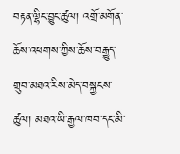བརྟན་ལྷིང་བྱུང་ཚུལ། འགྲོ་མགོན་ཆོས་འཕགས་ཀྱིས་ཆོས་བརྒྱུད་གྲུབ་མཐའ་རིས་མེད་བསྐྱངས་ཚུལ། མཐའ་ཡི་རྒྱལ་ཁབ་དང་མི་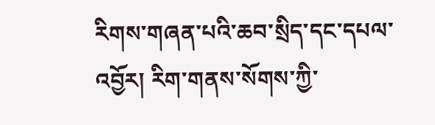རིགས་གཞན་པའི་ཆབ་སྲིད་དང་དཔལ་འབྱོར། རིག་གནས་སོགས་ཀྱི་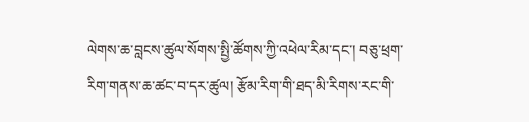ལེགས་ཆ་བླངས་ཚུལ་སོགས་སྤྱི་ཚོགས་ཀྱི་འཕེལ་རིམ་དང་། བཅུ་ཕྲག་རིག་གནས་ཆ་ཚང་བ་དར་ཚུལ། རྩོམ་རིག་གི་ཐད་མི་རིགས་རང་གི་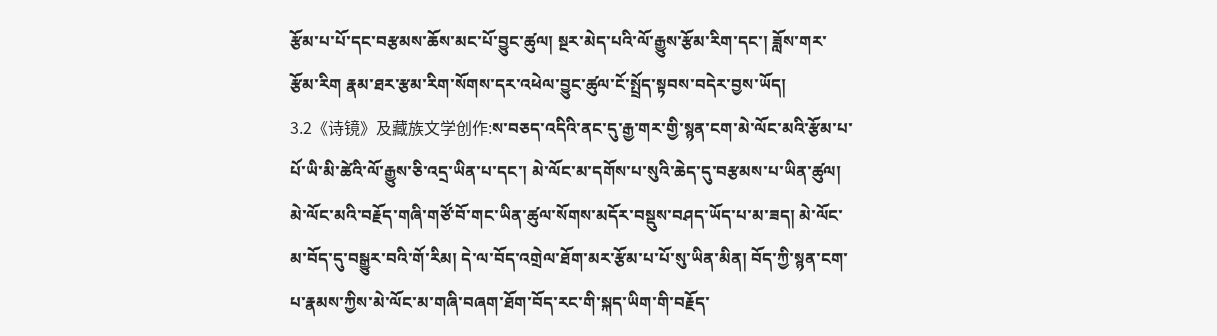རྩོམ་པ་པོ་དང་བརྩམས་ཆོས་མང་པོ་བྱུང་ཚུལ། སྔར་མེད་པའི་ལོ་རྒྱུས་རྩོམ་རིག་དང་། ཟློས་གར་རྩོམ་རིག རྣམ་ཐར་རྩམ་རིག་སོགས་དར་འཕེལ་བྱུང་ཚུལ་ངོ་སྤྲོད་སྟབས་བདེར་བྱས་ཡོད།
3.2《诗镜》及藏族文学创作:ས་བཅད་འདིའི་ནང་དུ་རྒྱ་གར་གྱི་སྙན་ངག་མེ་ལོང་མའི་རྩོམ་པ་པོ་ཡི་མི་ཚེའི་ལོ་རྒྱུས་ཅི་འདྲ་ཡིན་པ་དང་། མེ་ལོང་མ་དགོས་པ་སུའི་ཆེད་དུ་བརྩམས་པ་ཡིན་ཚུལ། མེ་ལོང་མའི་བརྗོད་གཞི་གཙོ་བོ་གང་ཡིན་ཚུལ་སོགས་མདོར་བསྡུས་བཤད་ཡོད་པ་མ་ཟད། མེ་ལོང་མ་བོད་དུ་བསྒྱུར་བའི་གོ་རིམ། དེ་ལ་བོད་འགྲེལ་ཐོག་མར་རྩོམ་པ་པོ་སུ་ཡིན་མིན། བོད་ཀྱི་སྙན་ངག་པ་རྣམས་ཀྱིས་མེ་ལོང་མ་གཞི་བཞག་ཐོག་བོད་རང་གི་སྐད་ཡིག་གི་བརྗོད་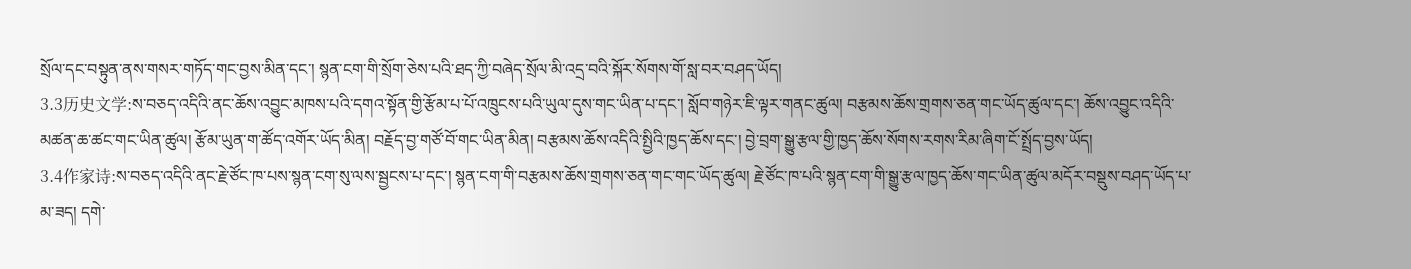སྲོལ་དང་བསྟུན་ནས་གསར་གཏོད་གང་བྱས་མིན་དང་། སྙན་ངག་གི་སྲོག་ཅེས་པའི་ཐད་ཀྱི་བཞེད་སྲོལ་མི་འདྲ་བའི་སྐོར་སོགས་གོ་སླ་བར་བཤད་ཡོད།
3.3历史文学:ས་བཅད་འདིའི་ནང་ཆོས་འབྱུང་མཁས་པའི་དགའ་སྟོན་གྱི་རྩོམ་པ་པོ་འཁྲུངས་པའི་ཡུལ་དུས་གང་ཡིན་པ་དང་། སློབ་གཉེར་ཇི་ལྟར་གནང་ཚུལ། བརྩམས་ཆོས་གྲགས་ཅན་གང་ཡོད་ཚུལ་དང་། ཆོས་འབྱུང་འདིའི་མཚན་ཆ་ཚང་གང་ཡིན་ཚུལ། རྩོམ་ཡུན་ག་ཚོད་འགོར་ཡོད་མིན། བརྗོད་བྱ་གཙོ་བོ་གང་ཡིན་མིན། བརྩམས་ཆོས་འདིའི་སྤྱིའི་ཁྱད་ཆོས་དང་། བྱེ་བྲག་སྒྱུ་རྩལ་གྱི་ཁྱད་ཆོས་སོགས་རགས་རིམ་ཞིག་ངོ་སྤྲོད་བྱས་ཡོད།
3.4作家诗:ས་བཅད་འདིའི་ནང་རྗེ་ཙོང་ཁ་པས་སྙན་ངག་སུ་ལས་སྦྱངས་པ་དང་། སྙན་ངག་གི་བརྩམས་ཆོས་གྲགས་ཅན་གང་གང་ཡོད་ཚུལ། རྗེ་ཙོང་ཁ་པའི་སྙན་ངག་གི་སྒྱུ་རྩལ་ཁྱད་ཆོས་གང་ཡིན་ཚུལ་མདོར་བསྡུས་བཤད་ཡོད་པ་མ་ཟད། དགེ་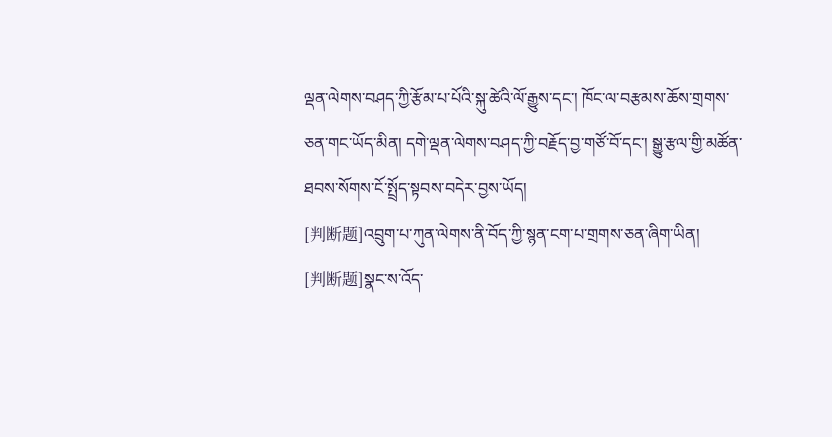ལྡན་ལེགས་བཤད་ཀྱི་རྩོམ་པ་པོའི་སྐུ་ཚེའི་ལོ་རྒྱུས་དང་། ཁོང་ལ་བརྩམས་ཆོས་གྲགས་ཅན་གང་ཡོད་མིན། དགེ་ལྡན་ལེགས་བཤད་ཀྱི་བརྗོད་བྱ་གཙོ་བོ་དང་། སྒྱུ་རྩལ་གྱི་མཚོན་ཐབས་སོགས་ངོ་སྤྲོད་སྟབས་བདེར་བྱས་ཡོད།
[判断题]འབྲུག་པ་ཀུན་ལེགས་ནི་བོད་ཀྱི་སྙན་ངག་པ་གྲགས་ཅན་ཞིག་ཡིན།
[判断题]སྣང་ས་འོད་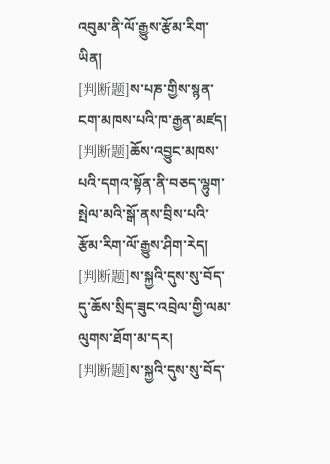འབུམ་ནི་ལོ་རྒྱུས་རྩོམ་རིག་ཡིན།
[判断题]ས་པཎ་གྱིས་སྙན་ངག་མཁས་པའི་ཁ་རྒྱན་མཛད།
[判断题]ཆོས་འབྱུང་མཁས་པའི་དགའ་སྟོན་ནི་བཅད་ལྷུག་སྤེལ་མའི་སྒོ་ནས་བྲིས་པའི་རྩོམ་རིག་ལོ་རྒྱུས་ཤིག་རེད།
[判断题]ས་སྐྱའི་དུས་སུ་བོད་དུ་ཆོས་སྲིད་ཟུང་འབྲེལ་གྱི་ལམ་ལུགས་ཐོག་མ་དར།
[判断题]ས་སྐྱའི་དུས་སུ་བོད་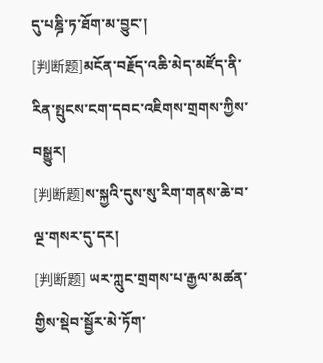དུ་པཎྜི་ཏ་ཐོག་མ་བྱུང་།
[判断题]མངོན་བརྗོད་འཆི་མེད་མཛོད་ནི་རིན་སྤུངས་ངག་དབང་འཇིགས་གྲགས་ཀྱིས་བསྒྱུར།
[判断题]ས་སྐྱའི་དུས་སུ་རིག་གནས་ཆེ་བ་ལྔ་གསར་དུ་དར།
[判断题] ཡར་ཀླུང་གྲགས་པ་རྒྱལ་མཚན་གྱིས་སྡེབ་སྦྱོར་མེ་ཏོག་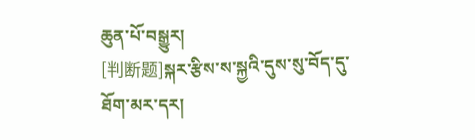ཆུན་པོ་བསྒྱུར།
[判断题]སྐར་རྩིས་ས་སྐྱའི་དུས་སུ་བོད་དུ་ཐོག་མར་དར།